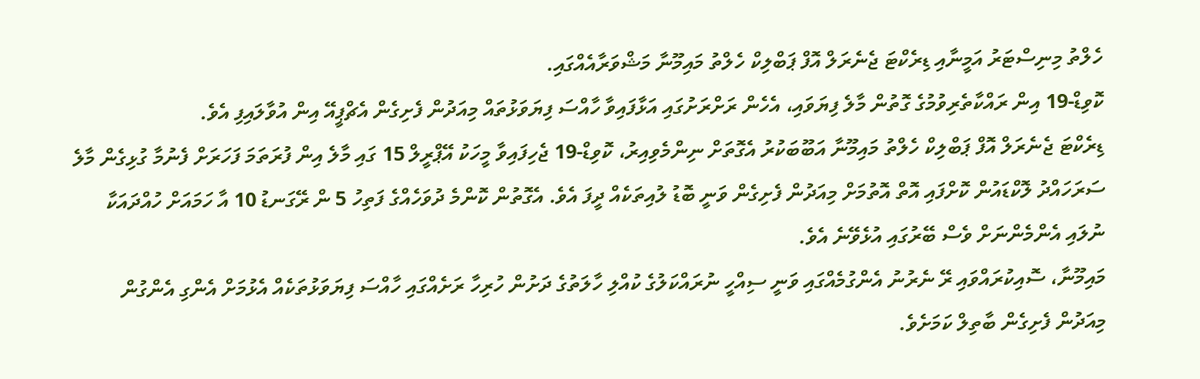ހެލްތު މިނިސްޓަރު އަމީނާއި ޑިރެކްޓަ ޖެނެރަލް އޮފް ޕަބްލިކް ހެލްތު މައިމޫނާ މަޝްވަރާއެއްގައި.
ކޮވިޑް-19 އިން ރައްކާތެރިވުމުގެ ގޮތުން މާލެ ފިޔަވައި، އެހެން ރަށްރަށުގައި އަޅާފައިވާ ހާއްސަ ފިޔަވަޅުތައް މިއަދުން ފެށިގެން އެޗްޕީއޭ އިން އުވާލައިފި އެވެ.
ޑިރެކްޓަ ޖެނެރަލް އޮފް ޕަބްލިކް ހެލްތު މައިމޫނާ އަބޫބަކުރު އެގޮތަށް ނިންމެވިއިރު، ކޮވިޑް-19 ޖެހިފައިވާ މީހަކު އޭޕްރީލް 15 ގައި މާލެ އިން ފުރަތަމަ ފަހަރަށް ފެނުމާ ގުޅިގެން މާލެ ސަރަހައްދު ލޮކްޑައުން ކޮށްފައި އޮތް އޮތުމަށް މިއަދުން ފެށިގެން ވަނީ ބޮޑު ލުއިތަކެއް ދީފަ އެވެ. އެގޮތުން ކޮންމެ ދުވަހެއްގެ ފަތިހު 5 ން ރޭގަނޑު 10 އާ ހަމައަށް ހުއްދައަކާ ނުލައި އެންމެންނަށް ވެސް ބޭރުގައި އުޅެވޭނެ އެވެ.
މައިމޫނާ، ސޮއިކުރައްވައި ރޭ ނެރުނު އެންގުމެއްގައި ވަނީ ސިއްހީ ނުރައްކަލުގެ ކުއްލި ހާލަތުގެ ދަށުން ހުރިހާ ރަށެއްގައި ހާއްސަ ފިޔަވަޅުތަކެއް އެޅުމަށް އެންގި އެންގުން މިއަދުން ފެށިގެން ބާތިލް ކަމަށެވެ.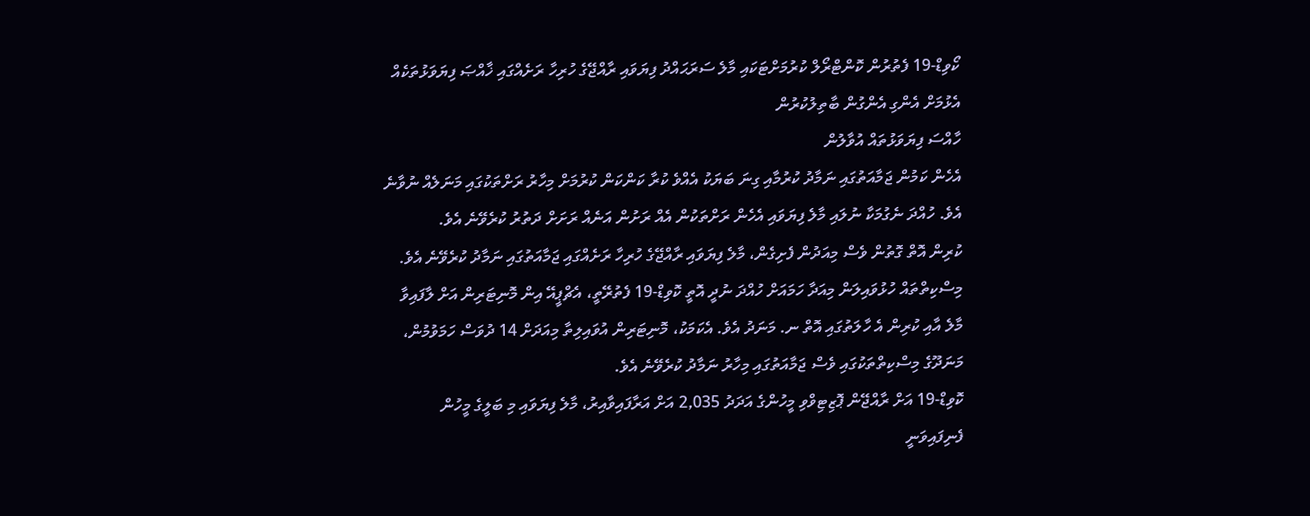ކޯވިޑް-19 ފެތުރުން ކޮންޓްރޯލް ކުރުމަށްޓަކައި މާލެ ސަރަޙައްދު ފިޔަވައި ރާއްޖޭގެ ހުރިހާ ރަށެއްގައި ޚާއްޞަ ފިޔަވަޅުތަކެއް އެޅުމަށް އެންގި އެންގުން ބާތިލުކުރުން
ހާއްސަ ފިޔަވަޅުތައް އުވާލުން
އެހެން ކަމުން ޖަމާއަތުގައި ނަމާދު ކުރުމާއި ގިނަ ބަޔަކު އެއްވެ ކުރާ ކަންކަން ކުރުމަށް މިހާރު ރަށްތަކުގައި މަނަލެއް ނުވާނެ އެވެ. ހުއްދަ ނެގުމަކާ ނުލައި މާލެ ފިޔަވައި އެހެން ރަށްތަކުން އެއް ރަށުން އަނެއް ރަށަށް ދަތުރު ކުރެވޭނެ އެވެ.
ކުރިން އޮތް ގޮތުން ވެސް މިއަދުން ފެށިގެން، މާލެ ފިޔަވައި ރާއްޖޭގެ ހުރިހާ ރަށެއްގައި ޖަމާއަތުގައި ނަމާދު ކުރެވޭނެ އެވެ. މިސްކިތްތައް ހުޅުވައިލަން މިއަދާ ހަމައަށް ހުއްދަ ނުދީ އޮތީ ކޮވިޑް-19 ފެތުރޭތީ، އެޗްޕީއޭ އިން މޮނިޓަރިން އަށް ލާފައިވާ މާލެ އާއި ކުރިން އެ ހާލަތުގައި އޮތް ނ. މަނަދު އެވެ. އެކަމަކު، މޮނިޓަރިން އުވައިލިތާ މިއަދަށް 14 ދުވަސް ހަމަވުމުން، މަނަދޫގެ މިސްކިތްތަކުގައި ވެސް ޖަމާއަތުގައި މިހާރު ނަމާދު ކުރެވޭނެ އެވެ.
ކޮވިޑް-19 އަށް ރާއްޖޭން ޕޮޒިޓިވްވި މީހުންގެ އަދަދު 2,035 އަށް އަރާފައިވާއިރު، މާލެ ފިޔަވައި މި ބަލީގެ މީހުން ފެނިފައިވަނީ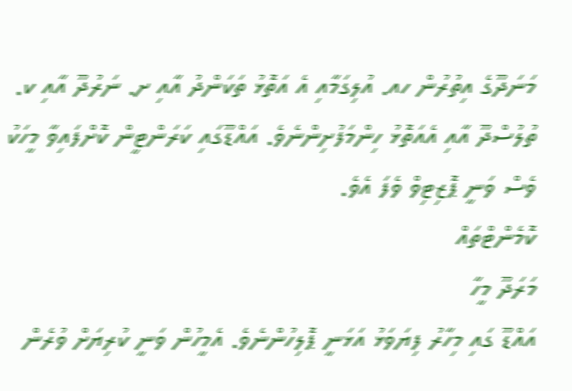މަނަދޫގެ އިތުރުން ހއ. އުލިގަމާއި އެ އަތޮޅު ތަކަންދު އާއި ށ. ނަރުދޫ އާއި ކ. ތުލުސްދޫ އާއި އެއަތޮޅު ހިންމަފުށިންނެވެ. އައްޑޫގައި ކަރަންޓީން ކޮށްފައިވާ މީހަކު ވެސް ވަނީ ޕޮޒިޓިވް ވެފަ އެވެ.
ކޮމެންޓްތައް
މަރަދޫ މީހާ
އައްޑޫ ގައި މިހާރު ފިޔަވަޅު އަޅަނީ ޕޮލިހުންނެވެ. އެމީހުން ވަނީ ކުރިޔަށް ވުރެން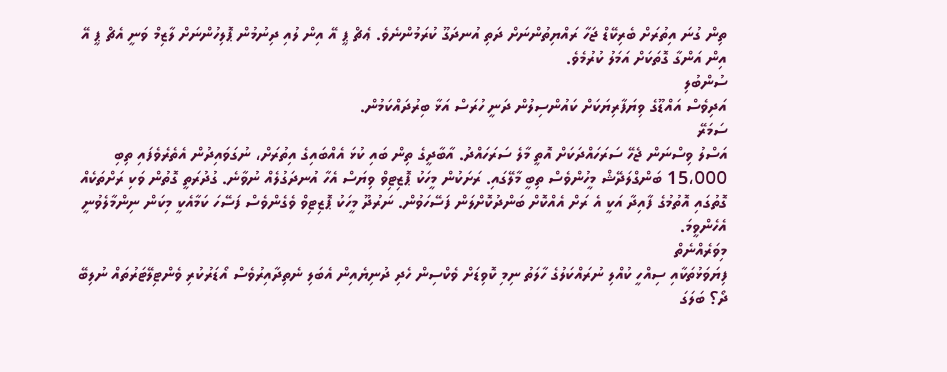ތިން ގުނަ އިތުރަށް ބެރިކޭޑް ޖަހާ ރައްޔިތުންނަށް ދަތި އުނދަގޫ ކުރަމުންނެވެ. ޢެޗް ޕީ އޭ އިން ލުއި ދިނުމުން ޕޮލިހުންނަށް ލާޒިމް ވަނީ އެޗް ޕީ އޭ އިން އަންގާ ގޮތަކަށް އަމަލު ކުރުމެވެ.
ސުންބުލި
އަދިވެސް އައްޑޫގެ ވިޔަފާރިޔަކަށް ކައުންސިލުން ދަނީ ހުރަސް އަޅާ ބިރުދައްކަމުން.
ސަމަރޭ
އަސްލު ވިސްނަން ޖެހޭ ސަރަހައްދަކަށް އޮތީ މާލެ ސަރަހައްދު. އާބާދީގެ ތިން ބައި ކުޅަ އެއްބައިގެ އިތުރަށް، ނުގަވައިދުން އެތެރެވެފައި ތިބި 15،000 ބަންގްލަދޭޝް މީހުންވެސް ތިބީ މާލޭގައި. ރަށަކުން މީހަކު ޕޮޒިޓިވް ވިޔަސް އެހާ އުނދަގުލެއް ނުވާނެ. ގުދުރަތީ ގޮތުން ވަކި ރަށްތަކެއް ގޮތުގައި އޮތުމުގެ ފާއިދާ އަކީ އެ ރަށް އެއްކޮށް ބަންދުކޮށްލަން ފަސޭހަވުން. ނަރުދޫ މީހަކު ޕޮޒިޓިވް ވެގެންވެސް ފަސޭހަ ކަމާއެކީ މިކަން ނިންމާލެވުނީ އެހެންވީމަ.
މިވަރެއްނެތް
ފިޔަވަޅުތަކާއި ސިއްހީ ކުއްލި ނުރައްކަލުގެ ހާލަތު ނިމި ކޮވިޑަށް ވެކްސިން ހެދި ދުނިޔެއިން އެބަލި ނެތިދާއިރުވެސް އޯޑަރުކުރި ވެންޓިލޭޓަރުތައް ނުލިބޭ ދޯ؟ ބަލަގަ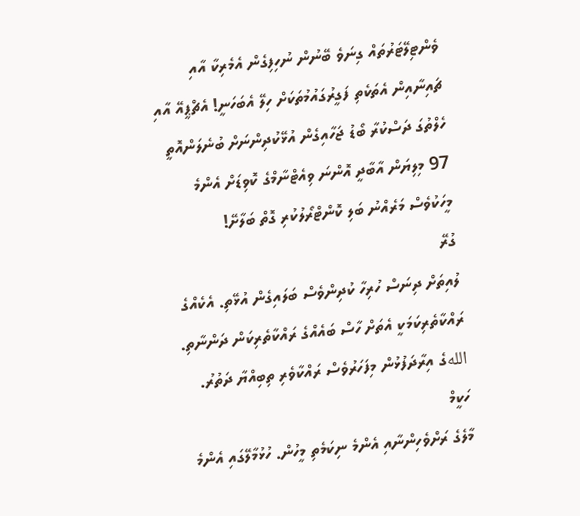ވެންޓިލޭޓަރުތައް ގިނަވެ ބޭނުން ނުހިފިގެން އެމެރިކާ އާއި ޗައިނާއިން އެތަކެތި ފަގީރުގައުމުތަކަށް ހިލޭ އެބަހަނީ! އެޗްޕީއޭ އާއި ހެލްތުގަ ދަސްކުރާ ބޯޑު ޖަހާއިގެން އުޅޭކުދިންނަށް ބުނެލަންއޮތީ 97 މިލިޔަން އާބާދީ އޮންނަ ވިއެޓްނާމްގެ ކޮވިޑަށް އެންމެ މީހަކުވެސް މަރެއްނު ބަލި ކޮންޓްރޯލުކުރި ގޮތް ބަލާށޭ!
ގުރޭ
ލުއިތަށް ދިނަސް ހުރިހާ ކުދިންވެސް ބަލައިގެން އުޅޭތި. އެކެއްގެ ރައްކާތެރިކަމަކީ އެތަށް ހާސް ބައެއްގެ ރައްކާތެރިކަން ދަންނާތި. اللهގެ އިރާދަފުޅުން މިފަހަރުވެސް ރައްކާވެރި ތިބިއްޔާ ދަތުރު.
ހަކީމް
މާލެގެ ރަށްވެހިންނާއި އެންމެ ނިކަމެތި މީހުން. ހުޅުމާލޭގައި އެންމެ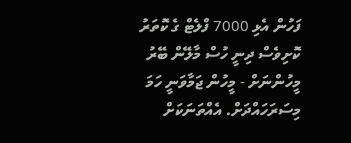ފަހުން އެޅި 7000 ފްލެޓް ގެ ކޮތަރު ކޮށިވެސް ދިނީ ހުސް މާލޭން ބޭރު މީހުންނަށް - މީހުން ޖަމާވަނީ ހަމަ މިސަރަހައްދަށް. އެއްތަނަކަށް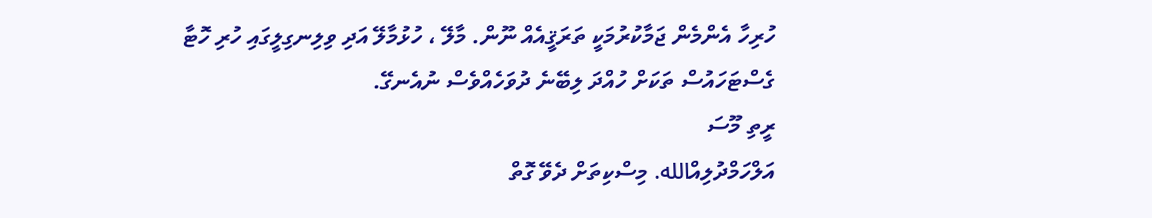ހުރިހާ އެންމެން ޖަމާކުރުމަކީ ތަރަޤީއެއް ނޫން. މާލޭ ، ހުޅުމާލޭ އަދި ވިލިނގިލީގައި ހުރި ހޮޓާ ގެސްޓަހައުސް ތަކަށް ހުއްދަ ލިބޭނެ ދުވަހެއްވެސް ނުއެނގޭ.
ރީތި މޫސަ
އަލްހަމްދުލިއްالله. މިސްކިތަށް ދެވޭ ގޮތް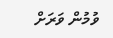ވުމުން ވަރަށް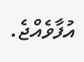އުފާވެއްޖެ.